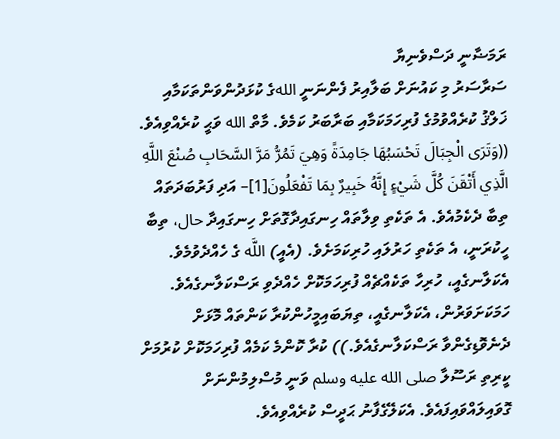ރަމަޟާނީ ދަސްވެނިޔާ
ސަރާސަރު މި ކައުނަށް ބަލާއިރު ފެންނަނީ اللهގެ ކުޅަދުންވަންތަކަމާއި ޚަލްޤު ކުރެއްވުމުގެ ފުރިހަމަކަމާއި ބަރާބަރު ކަމެވެ. މާތް الله ވަޙީ ކުރެއްވިއެވެ. ((وَتَرَى الْجِبَالَ تَحْسَبُهَا جَامِدَةً وَهِيَ تَمُرُّ مَرَّ السَّحَابِ صُنْعَ اللَّهِ الَّذِي أَتْقَنَ كُلَّ شَيْءٍ إِنَّهُ خَبِيرٌ بِمَا تَفْعَلُونَ[1]– އަދި ފަރުބަދަތައް ތިބާ ދެކެމުއެވެ. އެ ތަކެތި ވިލާތައް ހިނގައިދާގޮތަށް ހިނގައިދާ حال، ތިބާ ހީކުރަނީ، އެ ތަކެތި ހަރުލައި ހުރިކަމަށެވެ. (އެއީ) اللَّه ގެ ހެއްދެވުމެވެ. އެކަލާނގެއީ، ހުރިހާ ތަކެއްޗެއް ފުރިހަމަކޮށް ހެއްދެވި ރަސްކަލާނގެއެވެ. ހަމަކަށަވަރުން، އެކަލާނގެއީ، ތިޔަބައިމީހުންކުރާ ކަންތައް މޮޅަށް ދެނެވޮޑިގެންވާ ރަސްކަލާނގެއެވެ.)) ކުރާ ކޮންމެ ކަމެއް ފުރިހަމަކޮށް ކުރުމަށް ކީރިތި ރަސޫލާ صلى الله عليه وسلم ވަނީ މުސްލިމުންނަށް ގޮވައިލައްވައިފައެވެ. އެކަލޭގެފާނު ޙަދީސް ކުރެއްވިއެވެ.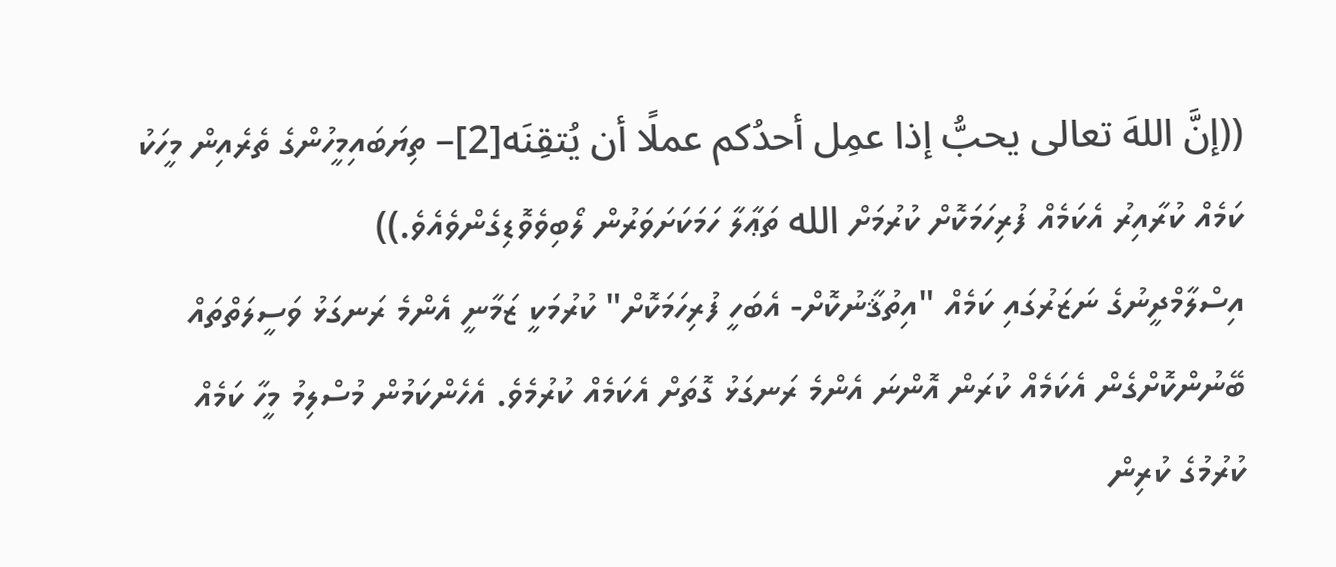((إنَّ اللهَ تعالى يحبُّ إذا عمِل أحدُكم عملًا أن يُتقِنَه[2]– ތިޔަބައިމީހުންގެ ތެރެއިން މީހަކު ކަމެއް ކުރާއިރު އެކަމެއް ފުރިހަމަކޮށް ކުރުމަށް الله ތަޢާލާ ހަމަކަށަވަރުން ލޯބިވެވޮޑިގެންވެއެވެ.))
އިސްލާމްދީނުގެ ނަޒަރުގައި ކަމެއް "އިތުޤާނުކޮށް- އެބަހީ ފުރިހަމަކޮށް" ކުރުމަކީ ޒަމާނީ އެންމެ ރަނގަޅު ވަސީލަތްތައް ބޭނުންކޮށްގެން އެކަމެއް ކުރަން އޮންނަ އެންމެ ރަނގަޅު ގޮތަށް އެކަމެއް ކުރުމެވެ. އެހެންކަމުން މުސްލިމު މީހާ ކަމެއް ކުރުމުގެ ކުރިން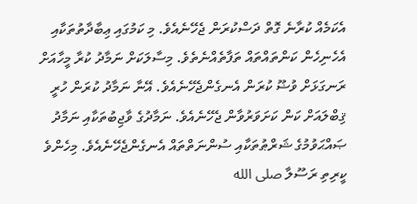އެކަމެއް ކުރާނެ ގޮތް ދަސްކުރަން ޖެހޭނެއެވެ. މި ކަމުގައި ޢިބާދާތުތަކާއި އެހެނިހެން ކަންތައްތައް ތަފާތެއްނެތެވެ. މިސާލަކަށް ނަމާދު ކުރާ މީހާއަށް ރަނގަޅަށް ވުޟޫ ކުރަން އެނގެންޖެހޭނެއެވެ. އޭނާ ނަމާދު ކުރަން ހުރީ ޤިބްލައަށް ކަން ކަށަވަރުވާން ޖެހޭނެއެވެ. ނަމާދުގެ ވާޖިބުތަކާއި ނަމާދު ޞައްޙަވުމުގެ ޝަރްޠުތަކާއި ސުންނަތްތައް އެނގެންޖެހޭނެއެވެ. މިހެންވެ ކީރިތި ރަސޫލާ صلى الله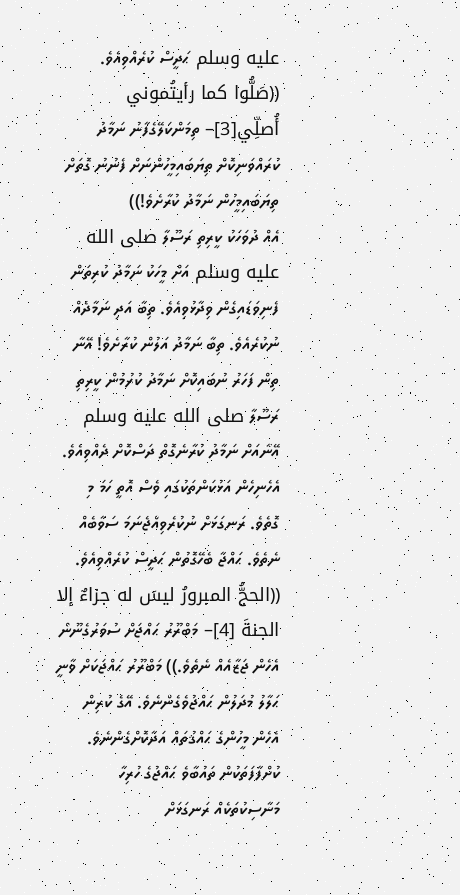عليه وسلم ޙަދީސް ކުރެއްވިއެވެ. ((صَلُّوا كما رأيتُموني أُصلِّي[3]– ތިމަންކަލޭގެފާނު ނަމާދު ކުރައްވަނިކޮށް ތިޔަބައިމީހުންނަށް ފެނުނު ގޮތަށް ތިޔަބައިމީހުން ނަމާދު ކުރާށެވެ!))
އެއް ދުވަހަކު ކީރިތި ރަސޫލާ صلى الله عليه وسلم އަށް މީހަކު ނަމާދު ކުރިތަން ފެނިވަޑައިގެން ވިދާޅުވިއެވެ. ތިބާ އަދި ނަމާދެއް ނުކުރެއެވެ. ތިބާ ނަމާދު އަލުން ކުރާށެވެ! އޭނާ ތިން ފަހަރު ނުބައިކޮށް ނަމާދު ކުރުމުން ކީރިތި ރަސޫލާ صلى الله عليه وسلم އޭނާއަށް ނަމާދު ކުރާނެގޮތް ދަސްކޮށް ދެއްވިއެވެ. އެހެނިހެން އަޅުކަންތަކުގައި ވެސް އޮތީ ހަމަ މި ގޮތެވެ. ރަނގަޅަށް ނުކުރެވިއްޖެނަމަ ސަވާބެއް ނެތެވެ. ޙައްޖާ ބެހޭގޮތުން ޙަދީސް ކުރެއްވިއެވެ. ((الحجُّ المبرورُ ليسَ له جزاءٌ إلا الجنةَ [4]– މަބްރޫރު ޙައްޖަށް ސުވަރުގެނޫން އެހެން ޖަޒާއެއް ނެތެވެ.)) މަބްރޫރު ޙައްޖަކަށް ވާނީ ޙަލާލު މުދަލުން ޙައްޖުވެގެންނެވެ. އޭގެ ކުރިން އެހެން މީހުންގެ ޙައްޤުތައް އަދާކޮށްގެންނެވެ. ކުށްފާފަތަކުން ތައުބާވެ ޙައްޖުގެ ހުރިހާ މަނާސިކުތަކެއް ރަނގަޅަށް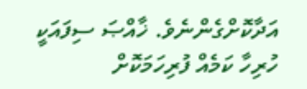އަދާކޮށްގެންނެވެ. ޚާއްޞަ ސިފައަކީ ހުރިހާ ކަމެއް ފުރިހަމަކޮށް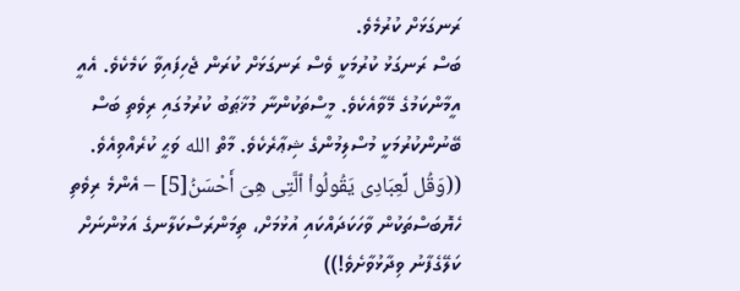ރަނގަޅަށް ކުރުމެވެ.
ބަސް ރަނގަޅު ކުރުމަކީ ވެސް ރަނގަޅަށް ކުރަން ޖެހިފައިވާ ކަމެކެވެ. އެއީ އީމާންކަމުގެ މޭވާއެކެވެ. މީސްތަކުންނާ މުޚާޠަބު ކުރުމުގައި ރިވެތި ބަސް ބޭނުންކުރުމަކީ މުސްލިމުންގެ ޝިޢާރެކެވެ. މާތް الله ވަޙީ ކުރެއްވިއެވެ. ((وَقُل لِّعِبَادِى يَقُولُوا۟ ٱلَّتِى هِىَ أَحْسَنُ[5] – އެންމެ ރިވެތި ހެޔޮބަސްތަކުން ވާހަކަދައްކައި އުޅުމަށް، ތިމަންރަސްކަލާނގެ އަޅުންނަށް ކަލޭގެފާނު ވިދާޅުވާށެވެ!))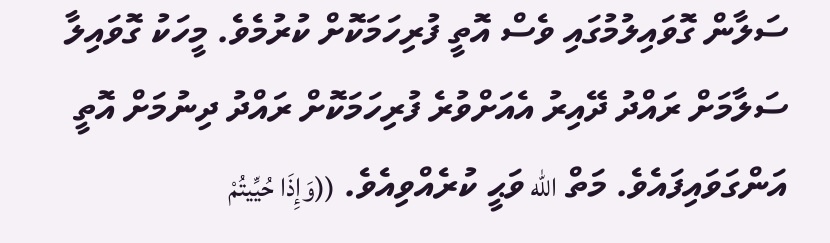ސަލާން ގޮވައިލުމުގައި ވެސް އޮތީ ފުރިހަމަކޮށް ކުރުމެވެ. މީހަކު ގޮވައިލާ ސަލާމަށް ރައްދު ދޭއިރު އެއަށްވުރެ ފުރިހަމަކޮށް ރައްދު ދިނުމަށް އޮތީ އަންގަވައިފައެވެ. މަތް الله ވަޙީ ކުރެއްވިއެވެ. ((وَإِذَا حُيِّيتُمْ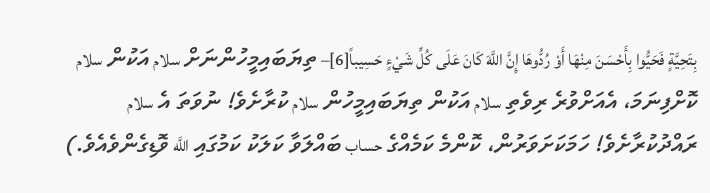بِتَحِيَّةٍ فَحَيُّوا بِأَحْسَنَ مِنْهَا أَوْ رُدُّوهَا إِنَّ اللَّهَ كَانَ عَلَى كُلِّ شَيْءٍ حَسِيباً[6]– ތިޔަބައިމީހުންނަށް سلام އަކުން سلام ކޮށްފިނަމަ، އެއަށްވުރެ ރިވެތި سلام އަކުން ތިޔަބައިމީހުން سلام ކުރާށެވެ! ނުވަތަ އެ سلام ރައްދުކުރާށެވެ! ހަމަކަށަވަރުން، ކޮންމެ ކަމެއްގެ حساب ބައްލަވާ ކަލަކު ކަމުގައި اللَّه ވޮޑިގެންވެއެވެ.)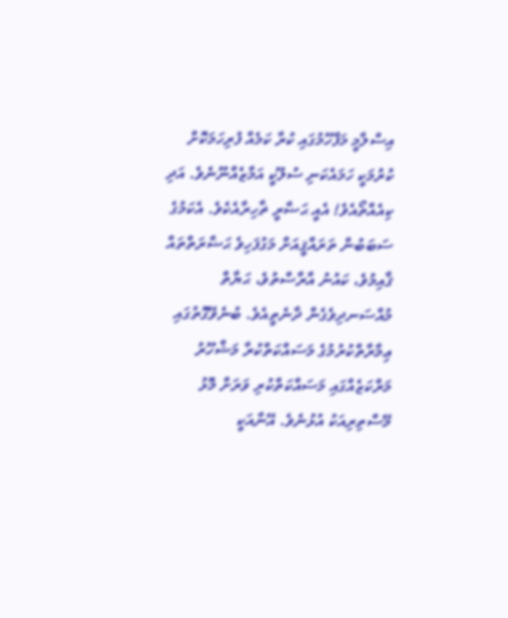އިސްލާމީ މަފްހޫމުގައި ކުރާ ކަމެއް ފުރިހަމަކޮށް ކުރުމަކީ ހަމައެކަނި ސުލޫކީ އަމާޒެއްނޫނެވެ. އަދި ކިއެއްތޯއެވެ! އެއީ ޙަޟާރީ ޡާހިރާއެކެވެ. އެކަމުގެ ސަބަބުން ތަރައްޤީއަށް މަގުފަހިވެ ޙަޟާރަތްތައް ޤާއިމުވެ، ކައުނު އާރާސްތުވެ، ޙަޔާތް މުއްސަނދިވެގެން ދާނެތީއެވެ. ބުނެވޭގޮތުގައި ޢިމާރާތްކުރުމުގެ މަސައްކަތްކުރާ މަޝްހޫރު މަރްކަޒެއްގައި މަސައްކަތްކުރި ވަރަށް މޮޅު މޭސްތިރިއަކު އުޅުނެވެ. އޭނާއަކީ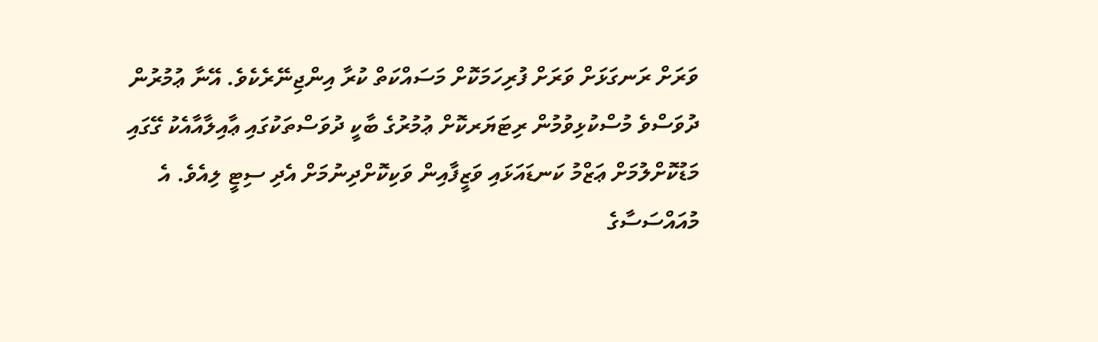ވަރަށް ރަނގަޅަށް ވަރަށް ފުރިހަމަކޮށް މަސައްކަތް ކުރާ އިންޖިނޭރެކެވެ. އޭނާ ޢުމުރުން ދުވަސްވެ މުސްކުޅިވުމުން ރިޓަޔަރކޮށް ޢުމުރުގެ ބާކީ ދުވަސްތަކުގައި ޢާއިލާއާއެކު ގޭގައި މަޑުކޮށްލުމަށް ޢަޒްމު ކަނޑައަޅައި ވަޒީފާއިން ވަކިކޮށްދިނުމަށް އެދި ސިޓީ ލިއެވެ. އެ މުއައްސަސާގެ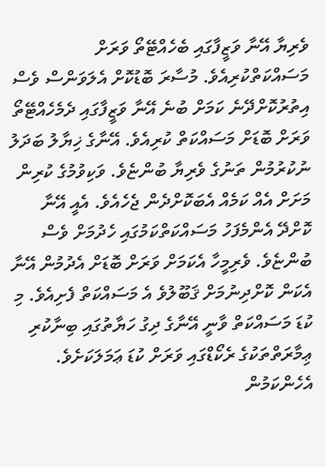ވެރިޔާ އޭނާ ވަޒީފާގައި ބެހެއްޓޭތޯ ވަރަށް މަސައްކަތްކުރިއެވެ. މުސާރަ ބޮޑުކޮށް އެލަވަންސް ވެސް އިތުރުކޮށްދޭނެ ކަމަށް ބުނެ އޭނާ ވަޒީފާގައި ދެމެހެއްޓޭތޯ ވަރަށް ބޮޑަށް މަސައްކަތް ކުރިއެވެ. އޭނާގެ ޚިޔާލު ބަދަލު ނުކުރުމުން ތަނުގެ ވެރިޔާ ބުންޏެވެ. ވަކިވުމުގެ ކުރިން މަށަށް އެއް ކަމެއް އެބަކޮށްދެން ޖެހެއެވެ. އެއީ އޭނާ ކޮށްދޭ އެންމެފަހު މަސައްކަތްކަމުގައި ހެދުމަށް ވެސް ބުންޏެވެ. ވެރިމީހާ އެކަމަށް ވަރަށް ބޮޑަށް އެދުމުން އޭނާ އެކަން ކޮށްދިނުމަށް ޤަބޫލުވެ އެ މަސައްކަތް ފެށިއެވެ. މި ކުޑަ މަސައްކަތް ވާނީ އޭނާގެ ދިގު ހަޔާތުގައި ބިނާކުރި ޢިމާރަތްތަކުގެ ރެކޯޑްގައި ވަރަށް ކުޑަ ޢަމަލަކަށެވެ. އެހެންކަމުން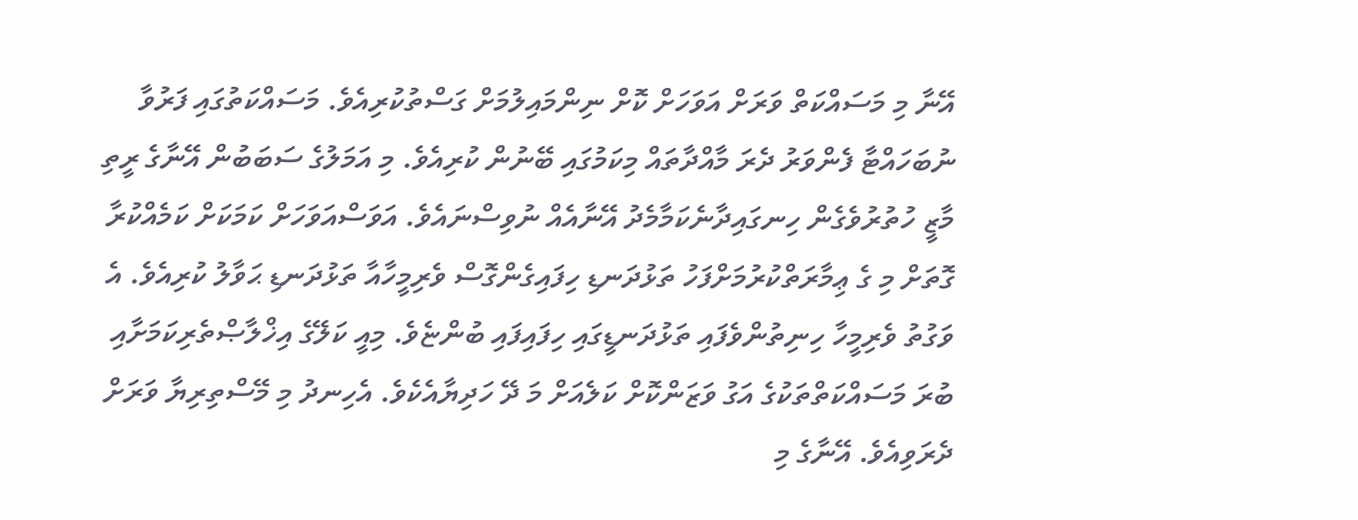އޭނާ މި މަސައްކަތް ވަރަށް އަވަހަށް ކޮށް ނިންމައިލުމަށް ގަސްތުކުރިއެވެ. މަސައްކަތުގައި ފަރުވާ ނުބަހައްޓާ ފެންވަރު ދެރަ މާއްދާތައް މިކަމުގައި ބޭނުން ކުރިއެވެ. މި އަމަލުގެ ސަބަބުން އޭނާގެ ރީތި މާޒީ ހުތުރުވެގެން ހިނގައިދާނެކަމާމެދު އޭނާއެއް ނުވިސްނައެވެ. އަވަސްއަވަހަށް ކަމަކަށް ކަމެއްކުރާ ގޮތަށް މި ގެ ޢިމާރަތްކުރުމަށްފަހު ތަޅުދަނޑި ހިފައިގެންގޮސް ވެރިމީހާއާ ތަޅުދަނޑި ޙަވާލު ކުރިއެވެ. އެ ވަގުތު ވެރިމީހާ ހިނިތުންވެފައި ތަޅުދަނޑީގައި ހިފައިފައި ބުންޏެވެ. މިއީ ކަލޭގެ އިޚްލާޞްތެރިކަމަށާއި ބުރަ މަސައްކަތްތަކުގެ އަގު ވަޒަންކޮށް ކަލެއަށް މަ ދޭ ހަދިޔާއެކެވެ. އެހިނދު މި މޭސްތިރިޔާ ވަރަށް ދެރަވިއެވެ. އޭނާގެ މި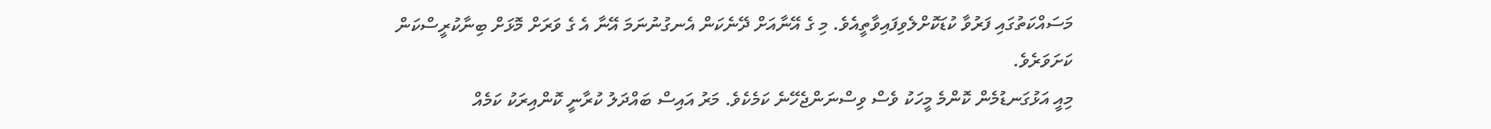މަސައްކަތުގައި ފަރުވާ ކުޑަކޮށްލެވިފައިވާތީއެވެ. މި ގެ އޭނާއަށް ދޭނެކަން އެނގުނުނަމަ އޭނާ އެ ގެ ވަރަށް މޮޅަށް ބިނާކުރީސްކަން ކަށަވަރެވެ.
މިއީ އަޅުގަނޑުމެން ކޮންމެ މީހަކު ވެސް ވިސްނަންޖެހޭނެ ކަމެކެވެ. މަރު އައިސް ބައްދަލު ކުރާނީ ކޮންއިރަކު ކަމެއް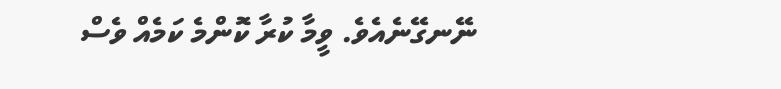ނޭނގޭނެއެވެ. ވީމާ ކުރާ ކޮންމެ ކަމެއް ވެސް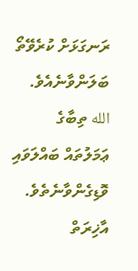ރަނގަޅަށް ކުރެވޭތޯ ބަލަންވާނެއެވެ. الله ތިބާގެ ޢަމަލުތައް ބައްލަވައި ވޮޑިގެންވާނެތެވެ. އާޚިރަތް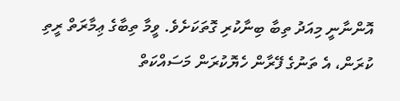އޮންނާނީ މިއަދު ތިބާ ބިނާކުރި ގޮތަކަށެވެ. ވީމާ ތިބާގެ ޢިމާރަތް ރީތި ކުރަން، އެ ތަނުގެ ފޭރާން ހެޔޮކުރަން މަސައްކަތް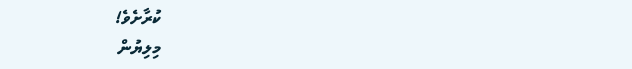ކުރާށެވެ!
މިލިޔުން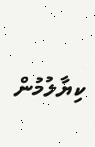ކިޔާލުމުން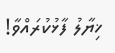ޚިޔާލު ފާޅުކުރައްވާ!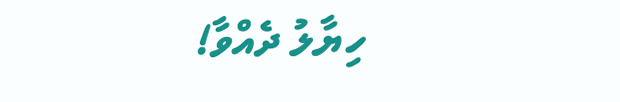ހިޔާލު ދެއްވާ!